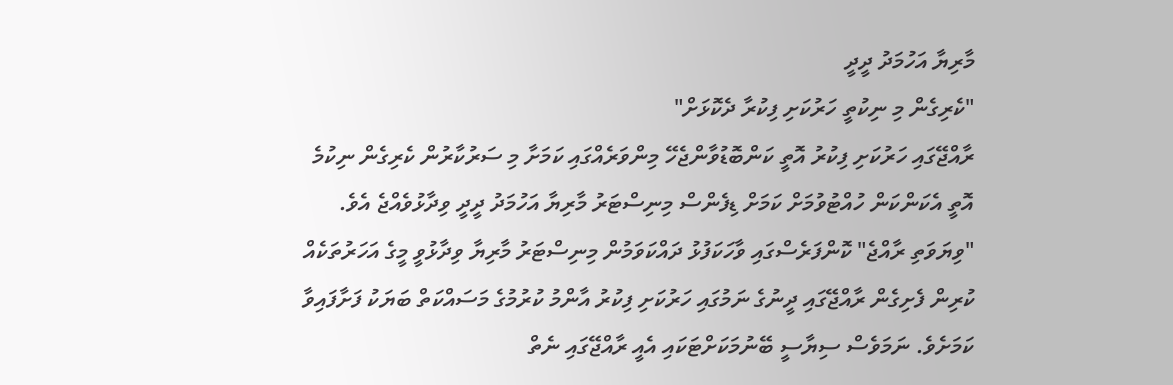މާރިޔާ އަހުމަދު ދީދީ
"ކެރިގެން މި ނިކުތީ ހަރުކަށި ފިކުރާ ދެކޮޅަށް"
ރާއްޖޭގައި ހަރުކަށި ފިކުރު އޮތީ ކަންބޮޑުވާންޖެހޭ މިންވަރެއްގައި ކަމަށާ މި ސަރުކާރުން ކެރިގެން ނިކުމެ އޮތީ އެކަންކަން ހުއްޓުވުމަށް ކަމަށް ޑިފެންސް މިނިސްޓަރު މާރިޔާ އަހުމަދު ދީދީ ވިދާޅުވެއްޖެ އެވެ.
"ވިޔަވަތި ރާއްޖެ" ކޮންފަރެސްގައި ވާހަކަފުޅު ދައްކަވަމުން މިނިސްޓަރު މާރިޔާ ވިދާޅުވީ މީގެ އަހަރުތަކެއް ކުރިން ފެށިގެން ރާއްޖޭގައި ދީނުގެ ނަމުގައި ހަރުކަށި ފިކުރު އާންމު ކުރުމުގެ މަސައްކަތް ބަޔަކު ފަށާފައިވާ ކަމަށެވެ. ނަމަވެސް ސިޔާސީ ބޭނުމަކަށްޓަކައި އެއީ ރާއްޖޭގައި ނެތް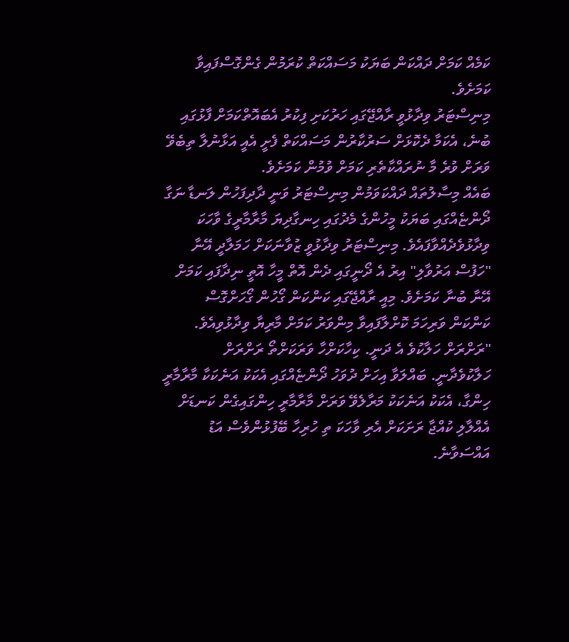ކަމެއް ކަމަށް ދައްކަން ބަޔަކު މަސައްކަތް ކުރަމުން ގެންގޮސްފައިވާ ކަމަށެވެ.
މިނިސްޓަރު ވިދާޅުވީ ރާއްޖޭގައި ހަރުކަށި ފިކުރު އެބައޮތްކަމަށް ފާޅުގައި ބުނެ، އެކަމާ ދެކޮޅަށް ސަރުކާރުން މަސައްކަތް ފެށީ އެއީ އަޅާނުލާ ތިބެވޭ ވަރަށް ވުރެ މާ ނުރައްކާތެރި ކަމަށް ވުމުން ކަމަށެވެ.
ބައެއް މިސާލުތައް ދައްކަވަމުން މިނިސްޓަރު ވަނީ ދާދިފަހުން ލަނޑާ ނަގާ ދޯންޏެއްގައި ބަޔަކު މީހުންގެ މެދުގައި ހިނގާދިޔަ މާރާމާރީގެ ވާހަކަ ވިދާޅުވެދެއްވާފައެވެ. މިނިސްޓަރު ވިދާޅުވީ ޒުވާނަކަށް ހަމަލާދީ އޭނާ "ހަފުސް އަރުވާލި" އިރު އެ ދޯނީގައި ދެން އޮތް މީހާ އޮތީ ނިދާފައި ކަމަށް އޭނާ ބުނާ ކަމަށެވެ. މިއީ ރާއްޖޭގައި ކަންކަން ގޯހުން ގޯހަށްގޮސް ކަންކަން ވަރިހަމަ ކޮށްލާފައިވާ މިންވަރު ކަމަށް މާރިޔާ ވިދާޅުވިއެވެ.
"ރަށްރަށް ހަލާކުވެ އެ ދަނީ. ކިހާކަށްހާ ވަރަކަށްތޯ ރަށްރަށް ހަލާކުވެދާނީ. ބައްލަވާ އިހަށް ދުވަހު ދޯންޏެއްގައި އެކަކު އަނެކަކާ މާރާމާރީ ހިންގާ، އެކަކު އަނެކަކު މަރާލެވޭ ވަރަށް މާރާމާރީ ހިންގައިގެން ކަނޑަށް އެއްލާލި ކުއްޖާ ރަށަކަށް އެރި ވާހަކަ ތި ހުރިހާ ބޭފުޅުންވެސް އަޑު އައްސަވާނެ.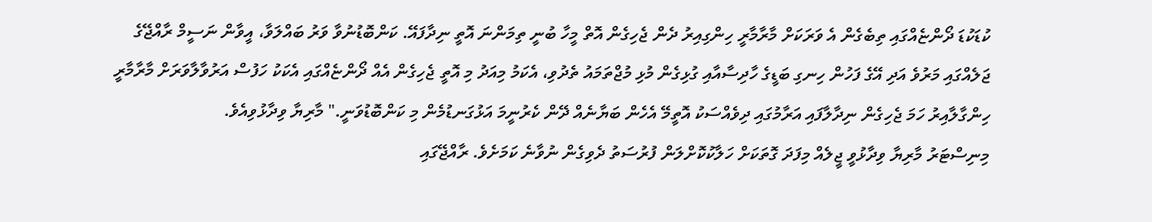ކުޑަކުޑަ ދޯންޏެއްގައި ތިބެގެން އެ ވަރަކަށް މާރާމާރީ ހިންގިއިރު ދެން ޖެހިގެން އޮތް މީހާ ބުނީ ތިމަންނަ އޮތީ ނިދާފައޭ. ކަންބޮޑުނުވާ ވަރު ބައްލަވާ، އީވާން ނަސީމް ރާއްޖޭގެ ޖަލެއްގައި މަރުވެ އަދި އޭގެ ފަހުން ހިނގި ބަޑީގެ ހާދިސާއާއި ގުޅިގެން މުޅި މުޖްތަމައު ތެދުވި، އެކަމު މިއަދު މި އޮތީ ޖެހިގެން އެއް ދޯންޏެއްގައި އެކަކު ހަފުސް އަރުވާލާވަރަށް މާރާމާރީ ހިންގާލާއިރު ހަމަ ޖެހިގެން ނިދާލާފައި އަރާމުގައި ދިވެއްސަކު އޮތީމޭ އެހެން ބަޔާނެއް ދޭން ކެރުނީމަ އަޅުގަނޑުމެން މި ކަންބޮޑުވަނީ." މާރިޔާ ވިދާޅުވިއެވެ.
މިނިސްޓަރު މާރިޔާ ވިދާޅުވީ ޖީލެއް މިފަދަ ގޮތަކަށް ހަލާކުކޮށްލަން ފުރުސަތު ދެވިގެން ނުވާނެ ކަމަށެވެ. ރާއްޖޭގައި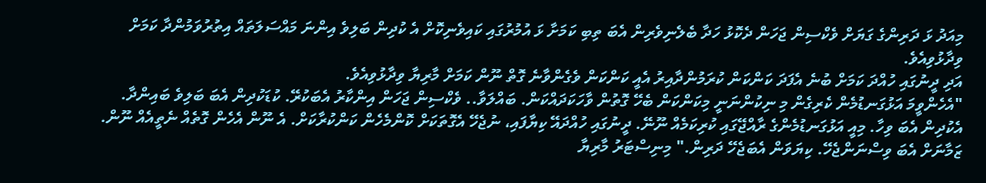މިއަދު ޅަ ދަރިންގެ ގަޔަށް ވެކްސިން ޖަހަން ދެކޮޅު ހަދާ ބެލެނިވެރިން އެބަ ތިބި ކަމަށާ ޅަ އުމުރުގައި ކައިވެނިކޮށް އެ ކުދިން ބަލިވެ އިންނަ މައްސަލަތައް އިތުރުވަމުންދާ ކަމަށް ވިދާޅުވިއެވެ.
އަދި ދީނުގައި ހުއްދަ ކަމަށް ބުނެ އެފަދަ ކަންކަން ކުރަމުންދާއިރު އެއީ ކަންކަން ވެގެންވާނެ ގޮތް ނޫން ކަމަށް މާރިޔާ ވިދާޅުވިއެވެ.
"އެހެންވީމަ އަޅުގަނޑުމެން ކެރިގެން މި ނިކުންނަނީ މިކަންކަން ބެހޭ ގޮތުން ވާހަކަދައްކަން. ބައްލަވާ.. ވެކްސިން ޖަހަން އިންކާރު އެބަކުރޭ. ކުޑަކުދިން އެބަ ބަލިވެ ބައިންދާ. އެކުދިން އެބަ ވިހާ. މިއީ އަޅުގަނޑުމެންގެ ރާއްޖޭގައި ކުރިކަމެއް ނޫނޭ. ދީނުގައި ހުއްދައޭ ކިޔާފައި، ނުޖެހޭ އެގޮތަކަށް ކޮންމެހެން ކަންކުރާކަށް. އެ ނޫން އެހެން ގޮތެއް ނެތީއެއް ނޫން. ޒަމާނަށް އެބަ ވިސްނަންޖެހޭ. ކިޔަވަން އެބަޖެހޭ ދަރިން." މިނިސްޓަރު މާރިޔާ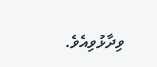ވިދާޅުވިއެވެ.